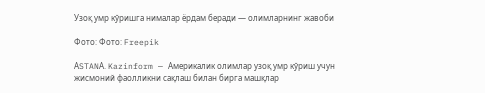Узоқ умр кўришга нималар ёрдам беради — олимларнинг жавоби

Фото: Фото: Freepik

АSTANА. Kazinform — Америкалик олимлар узоқ умр кўриш учун жисмоний фаолликни сақлаш билан бирга машқлар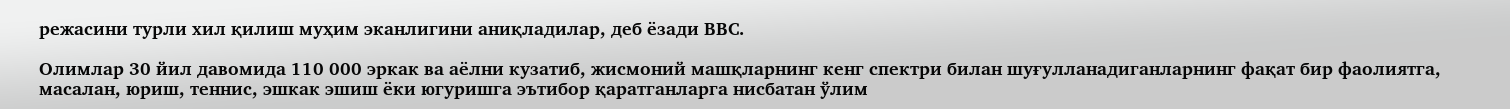режасини турли хил қилиш муҳим эканлигини аниқладилар, деб ёзади ВВС.

Олимлар 30 йил давомида 110 000 эркак ва аёлни кузатиб, жисмоний машқларнинг кенг спектри билан шуғулланадиганларнинг фақат бир фаолиятга, масалан, юриш, теннис, эшкак эшиш ёки югуришга эътибор қаратганларга нисбатан ўлим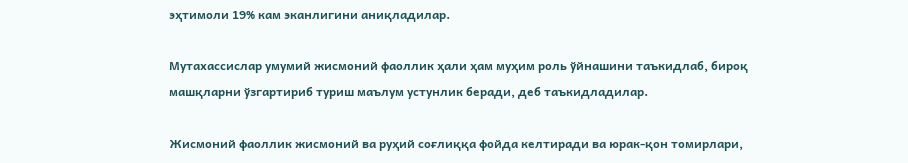эҳтимоли 19% кам эканлигини аниқладилар.

Мутахассислар умумий жисмоний фаоллик ҳали ҳам муҳим роль ўйнашини таъкидлаб, бироқ машқларни ўзгартириб туриш маълум устунлик беради, деб таъкидладилар.

Жисмоний фаоллик жисмоний ва руҳий соғлиққа фойда келтиради ва юрак-қон томирлари,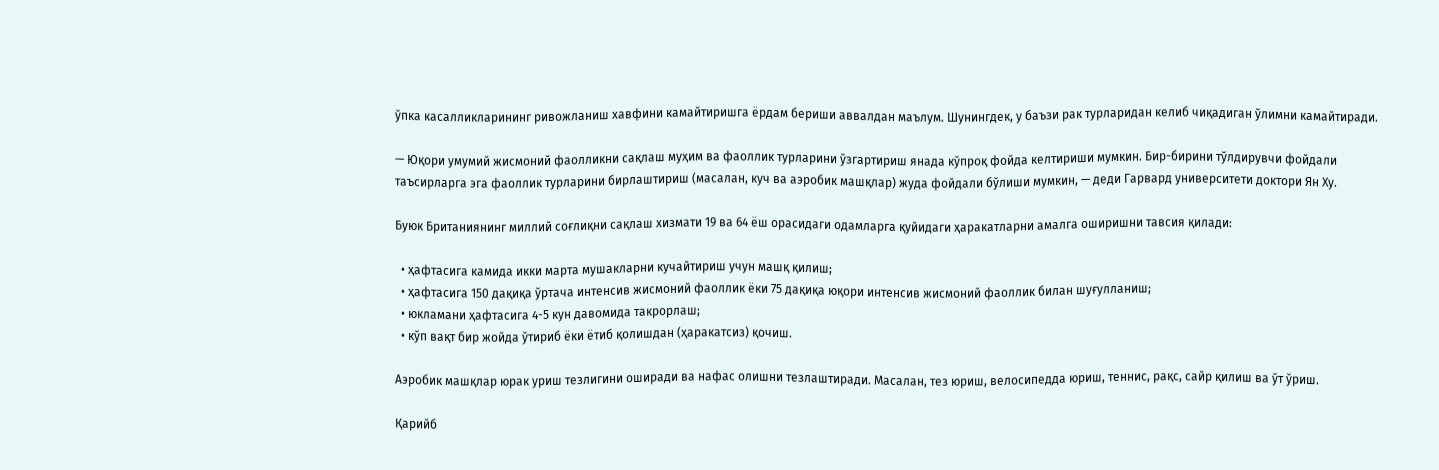ўпка касалликларининг ривожланиш хавфини камайтиришга ёрдам бериши аввалдан маълум. Шунингдек, у баъзи рак турларидан келиб чиқадиган ўлимни камайтиради.

— Юқори умумий жисмоний фаолликни сақлаш муҳим ва фаоллик турларини ўзгартириш янада кўпроқ фойда келтириши мумкин. Бир-бирини тўлдирувчи фойдали таъсирларга эга фаоллик турларини бирлаштириш (масалан, куч ва аэробик машқлар) жуда фойдали бўлиши мумкин, — деди Гарвард университети доктори Ян Ху.

Буюк Британиянинг миллий соғлиқни сақлаш хизмати 19 ва 64 ёш орасидаги одамларга қуйидаги ҳаракатларни амалга оширишни тавсия қилади:

  • ҳафтасига камида икки марта мушакларни кучайтириш учун машқ қилиш;
  • ҳафтасига 150 дақиқа ўртача интенсив жисмоний фаоллик ёки 75 дақиқа юқори интенсив жисмоний фаоллик билан шуғулланиш;
  • юкламани ҳафтасига 4-5 кун давомида такрорлаш;
  • кўп вақт бир жойда ўтириб ёки ётиб қолишдан (ҳаракатсиз) қочиш.

Аэробик машқлар юрак уриш тезлигини оширади ва нафас олишни тезлаштиради. Масалан, тез юриш, велосипедда юриш, теннис, рақс, сайр қилиш ва ўт ўриш.

Қарийб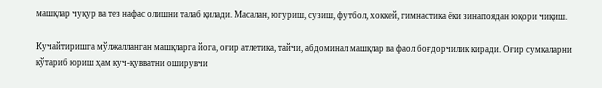машқлар чуқур ва тез нафас олишни талаб қилади. Масалан, югуриш, сузиш, футбол, хоккей, гимнастика ёки зинапоядан юқори чиқиш.

Кучайтиришга мўлжалланган машқларга йога, оғир атлетика, тайчи, абдоминал машқлар ва фаол боғдорчилик киради. Оғир сумкаларни кўтариб юриш ҳам куч-қувватни оширувчи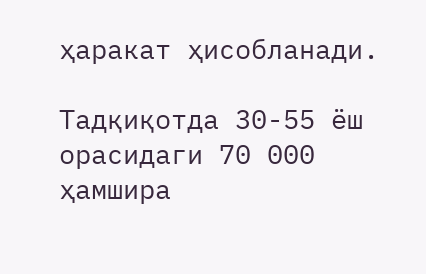ҳаракат ҳисобланади.

Тадқиқотда 30-55 ёш орасидаги 70 000 ҳамшира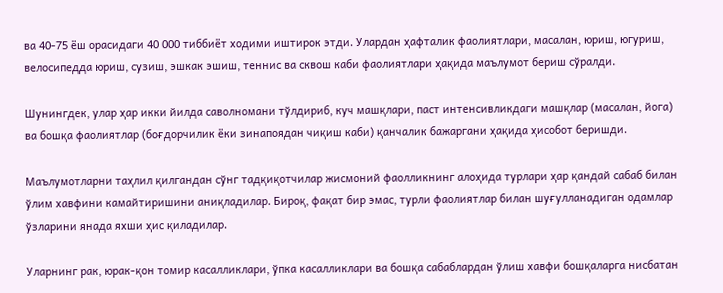ва 40-75 ёш орасидаги 40 000 тиббиёт ходими иштирок этди. Улардан ҳафталик фаолиятлари, масалан, юриш, югуриш, велосипедда юриш, сузиш, эшкак эшиш, теннис ва сквош каби фаолиятлари ҳақида маълумот бериш сўралди.

Шунингдек, улар ҳар икки йилда саволномани тўлдириб, куч машқлари, паст интенсивликдаги машқлар (масалан, йога) ва бошқа фаолиятлар (боғдорчилик ёки зинапоядан чиқиш каби) қанчалик бажаргани ҳақида ҳисобот беришди.

Маълумотларни таҳлил қилгандан сўнг тадқиқотчилар жисмоний фаолликнинг алоҳида турлари ҳар қандай сабаб билан ўлим хавфини камайтиришини аниқладилар. Бироқ, фақат бир эмас, турли фаолиятлар билан шуғулланадиган одамлар ўзларини янада яхши ҳис қиладилар.

Уларнинг рак, юрак-қон томир касалликлари, ўпка касалликлари ва бошқа сабаблардан ўлиш хавфи бошқаларга нисбатан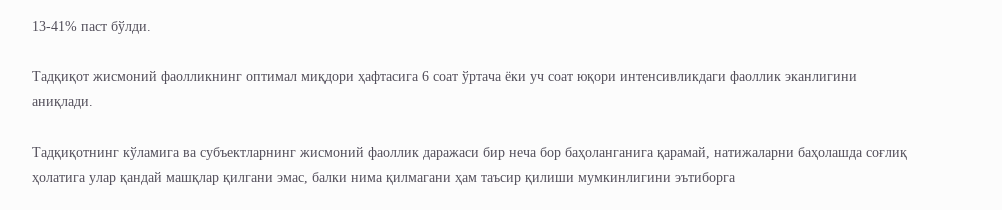13-41% паст бўлди.

Тадқиқот жисмоний фаолликнинг оптимал миқдори ҳафтасига 6 соат ўртача ёки уч соат юқори интенсивликдаги фаоллик эканлигини аниқлади.

Тадқиқотнинг кўламига ва субъектларнинг жисмоний фаоллик даражаси бир неча бор баҳоланганига қарамай, натижаларни баҳолашда соғлиқ ҳолатига улар қандай машқлар қилгани эмас, балки нима қилмагани ҳам таъсир қилиши мумкинлигини эътиборга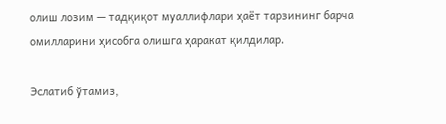олиш лозим — тадқиқот муаллифлари ҳаёт тарзининг барча омилларини ҳисобга олишга ҳаракат қилдилар.

Эслатиб ўтамиз,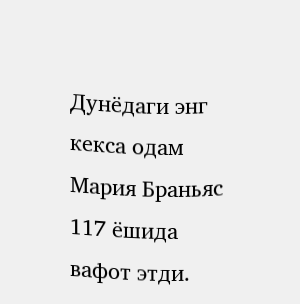Дунёдаги энг кекса одам Мария Браньяс 117 ёшида вафот этди.